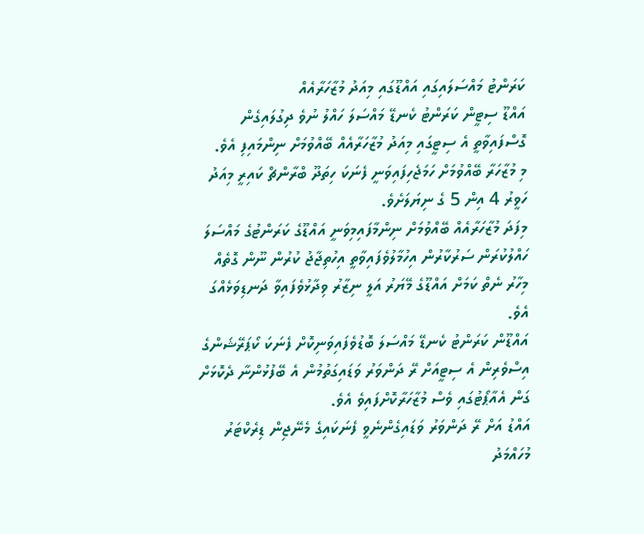ކަރަންޓު މައްސަލައިގައި އައްޑޫގައި މިއަދު މުޒާހަރާއެއް
އައްޑޫ ސިޓީން ކަރަންޓު ކެނޑޭ މައްސަލަ ހައްލު ނުވެ ދިގުލައިގެން ގޮސްފައިވާތީ އެ ސިޓީގައި މިއަދު މުޒާހަރާއެއް ބޭއްވުމަށް ނިންމައިފި އެވެ.
މި މުޒާހަރާ ބޭއްވުމަށް ހަމަޖެހިފައިވަނީ ފެނަކަ ހިތަދޫ ބްރާންޗް ކައިރީ މިއަދު ހަވީރު 4 އިން 5 ގެ ނިޔަލަށެވެ.
މިފަދަ މުޒާހަރާއެއް ބޭއްވުމަށް ނިންމާފައިމިވަނީ އައްޑޫގެ ކަރަންޓުގެ މައްސަލަ ހައްލުކުރަން ސަރުކާރުން އިހުމާލުވެފައިވާތީ އިހުތިޖާޖު ކުރުން ނޫން ގޮތެއް މިހާރު ނެތް ކަމަށް އައްޑޫގެ މޭޔަރު އަލީ ނިޒާރު ވިދާޅުވެފައިވާ ދަނޑިވަޅެއްގަ އެވެ.
އައްޑޫން ކަރަންޓު ކެނޑޭ މައްސަލަ ބޮޑުވެފައިވަނިކޮށް ފެނަކަ ކޯޕަރޭޝަންގެ އިސްވެރިން އެ ސިޓީއަށް ރޭ ދަންވަރު ވަޑައިގަތުމުން އެ ބޭފުޅުންނާ ދެކޮޅަށް ގަން އެއާޕޯޓުގައި ވެސް މުޒާހަރާކޮށްފައިވެ އެވެ.
އައްޑު އަށް ރޭ ދަންވަރު ވަޑައިގެންނެވީ ފެނަކައިގެ މެނޭޖިން ޑިރެކްޓަރު މުހައްމަދު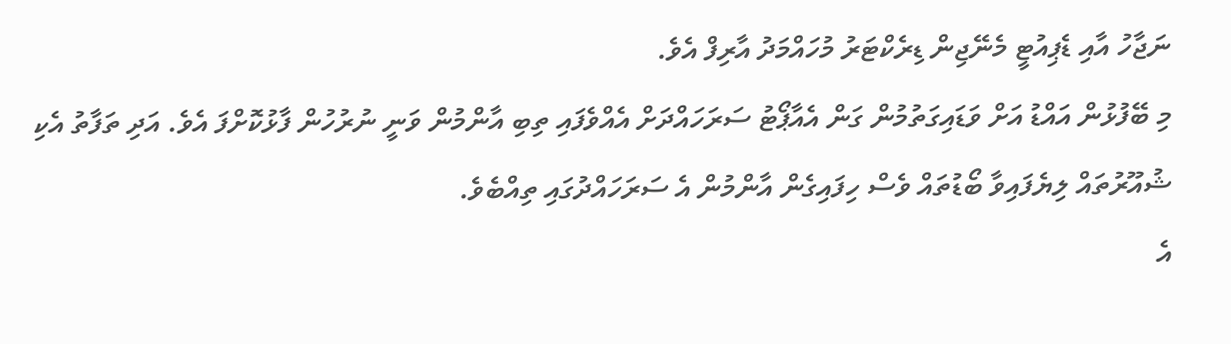ނަޖާހު އާއި ޑެޕިއުޓީ މެނޭޖިން ޑިރެކްޓަރު މުހައްމަދު އާރިފް އެވެ.
މި ބޭފުޅުން އައްޑު އަށް ވަޑައިގަތުމުން ގަން އެއާޕޯޓު ސަރަހައްދަށް އެއްވެފައި ތިބި އާންމުން ވަނީ ނުރުހުން ފާޅުކޮށްފަ އެވެ. އަދި ތަފާތު އެކި ޝުއޫރުތައް ލިޔެފައިވާ ބޯޑުތައް ވެސް ހިފައިގެން އާންމުން އެ ސަރަހައްދުގައި ތިއްބެވެ.
އެ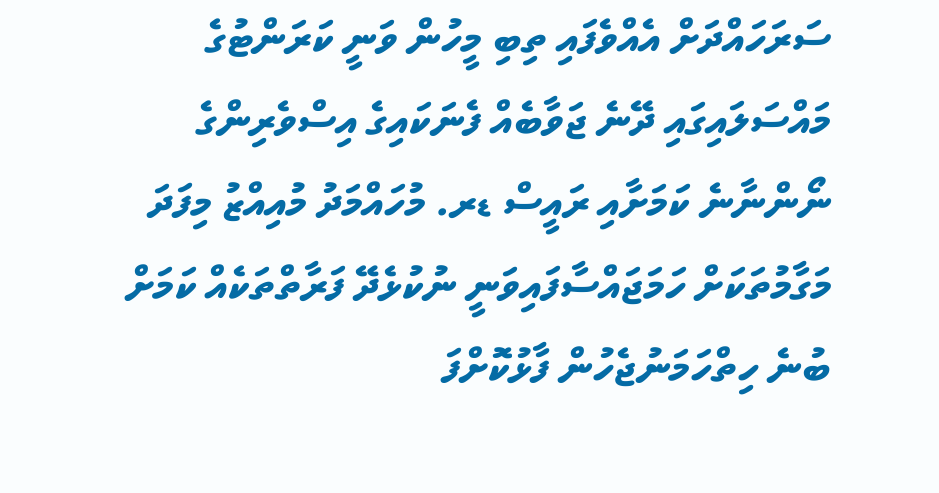ސަރަހައްދަށް އެއްވެފައި ތިބި މީހުން ވަނީ ކަރަންޓުގެ މައްސަލައިގައި ދޭނެ ޖަވާބެއް ފެނަކައިގެ އިސްވެރިންގެ ނޯންނާނެ ކަމަށާއި ރައީސް ޑރ. މުހައްމަދު މުއިއްޒު މިފަދަ މަގާމުތަކަށް ހަމަޖައްސާފައިވަނީ ނުކުޅެދޭ ފަރާތްތަކެއް ކަމަށް ބުނެ ހިތްހަމަނުޖެހުން ފާޅުކޮށްފަ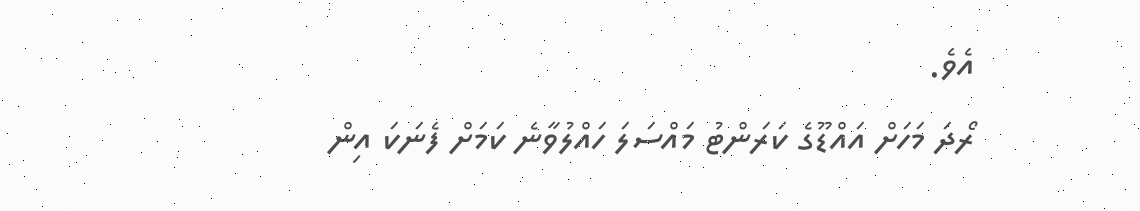އެވެ.
ރޯދަ މަހަށް އައްޑޫގެ ކަރަންޓު މައްސަލަ ހައްލުވާނެ ކަމަށް ފެނަކަ އިން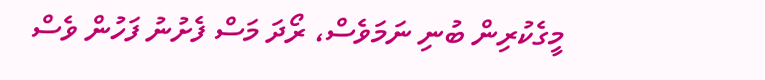މީގެކުރިން ބުނި ނަމަވެސް، ރޯދަ މަސް ފެށުނު ފަހުން ވެސް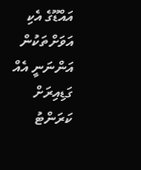އައްޑޫގެ އެކި އަވަށްތަކުން އަންނަނީ އެއް ގަޑިއިރަށް ކަރަންޓު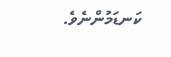ކަނޑަމުންނެވެ.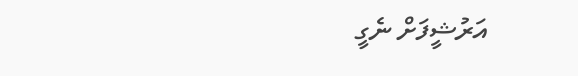އަރުޝީފަށް ނެގީ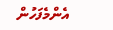އެންމެފަހުން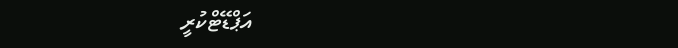އަޕްޑޭޓްކުރީ